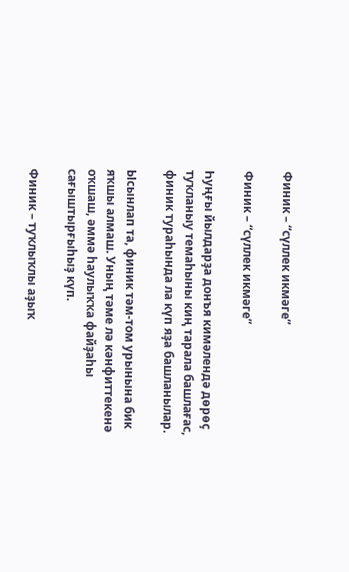Финик – “сүллек икмәге”

Финик – “сүллек икмәге”

Һуңғы йылдарҙа донъя кимәлендә дөрөҫ туҡланыу темаһыны киң тарала башлағас, финик тураһында ла күп яҙа башланылар.

Ысынлап та, финик тәм-том урынына бик яҡшы алмаш. Уның тәме лә кәнфиттекенә оҡшаш, әммә һаулыҡҡа файҙаһы сағыштырғыһыҙ күп.

Финик – туҡлыҡлы аҙыҡ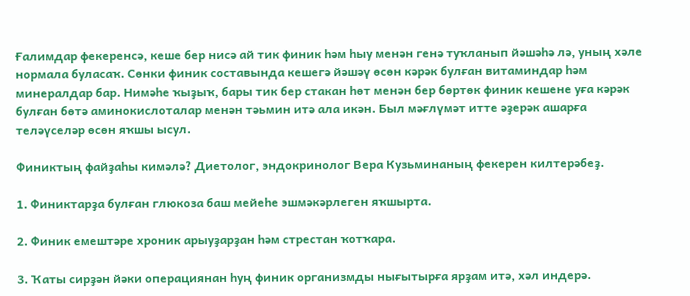Ғалимдар фекеренсә, кеше бер нисә ай тик финик һәм һыу менән генә туҡланып йәшәһә лә, уның хәле нормала буласаҡ. Сөнки финик составында кешегә йәшәү өсөн кәрәк булған витаминдар һәм минералдар бар. Нимәһе ҡыҙыҡ, бары тик бер стакан һөт менән бер бөртөк финик кешене уға кәрәк булған бөтә аминокислоталар менән тәьмин итә ала икән. Был мәғлүмәт итте әҙерәк ашарға теләүселәр өсөн яҡшы ысул.

Финиктың файҙаһы кимәлә? Диетолог, эндокринолог Вера Кузьминаның фекерен килтерәбеҙ.

1. Финиктарҙа булған глюкоза баш мейеһе эшмәкәрлеген яҡшырта.

2. Финик емештәре хроник арыуҙарҙан һәм стрестан ҡотҡара.

3. Ҡаты сирҙән йәки операциянан һуң финик организмды нығытырға ярҙам итә, хәл индерә.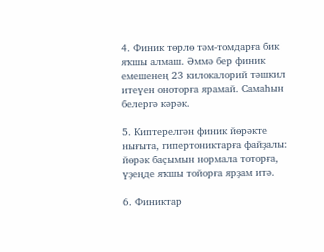4. Финик төрлө тәм-томдарға бик яҡшы алмаш. Әммә бер финик емешенең 23 килокалорий тәшкил итеүен оноторға ярамай. Самаһын белергә кәрәк.

5. Киптерелгән финик йөрәкте нығыта, гипертониктарға файҙалы: йөрәк баҫымын нормала тоторға, үҙеңде яҡшы тойорға ярҙам итә.

6. Финиктар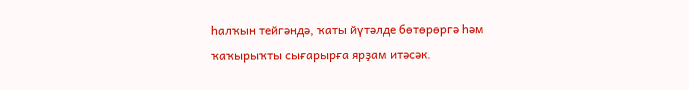һалҡын тейгәндә, ҡаты йүтәлде бөтөрөргә һәм ҡаҡырыҡты сығарырға ярҙам итәсәк.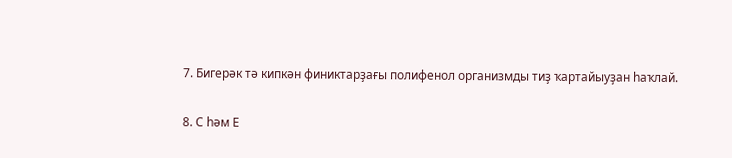7. Бигерәк тә кипкән финиктарҙағы полифенол организмды тиҙ ҡартайыуҙан һаҡлай.

8. С һәм Е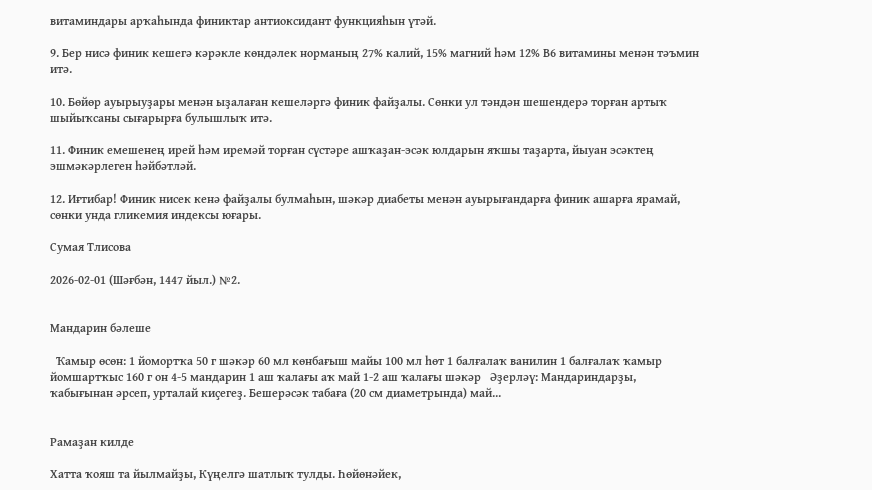витаминдары арҡаһында финиктар антиоксидант функцияһын үтәй.

9. Бер нисә финик кешегә кәрәкле көндәлек норманың 27% калий, 15% магний һәм 12% В6 витамины менән тәъмин итә.

10. Бөйөр ауырыуҙары менән ыҙалаған кешеләргә финик файҙалы. Сөнки ул тәндән шешендерә торған артыҡ шыйыҡсаны сығарырға булышлыҡ итә.

11. Финик емешенең ирей һәм иремәй торған сүстәре ашҡаҙан-эсәк юлдарын яҡшы таҙарта, йыуан эсәктең эшмәкәрлеген һәйбәтләй.

12. Иғтибар! Финик нисек кенә файҙалы булмаһын, шәкәр диабеты менән ауырығандарға финик ашарға ярамай, сөнки унда гликемия индексы юғары.

Сумая Тлисова

2026-02-01 (Шәғбән, 1447 йыл.) №2.


Мандарин бәлеше

  Ҡамыр өсөн: 1 йомортҡа 50 г шәкәр 60 мл көнбағыш майы 100 мл һөт 1 балғалаҡ ванилин 1 балғалаҡ ҡамыр йомшартҡыс 160 г он 4-5 мандарин 1 аш ҡалағы аҡ май 1-2 аш ҡалағы шәкәр   Әҙерләү: Мандариндарҙы, ҡабығынан әрсеп, урталай киҫегеҙ. Бешерәсәк табаға (20 см диаметрында) май...


Рамаҙан килде

Хатта ҡояш та йылмайҙы, Күңелгә шатлыҡ тулды. Һөйөнәйек,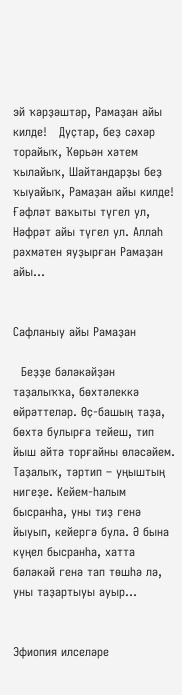эй ҡәрҙәштәр, Рамаҙан айы килде!   Дуҫтар, беҙ сәхәр торайыҡ, Ҡөрьән хәтем ҡылайыҡ, Шайтандарҙы беҙ ҡыуайыҡ, Рамаҙан айы килде!   Ғәфләт ваҡыты түгел ул, Нәфрәт айы түгел ул. Аллаһ рәхмәтен яуҙырған Рамаҙан айы...


Сафланыу айы Рамаҙан

  Беҙҙе бәләкәйҙән таҙалыҡҡа, бөхтәлеккә өйрәттеләр. Өҫ-башың таҙа, бөхтә булырға тейеш, тип йыш әйтә торғайны өләсәйем. Таҙалыҡ, тәртип – уңыштың нигеҙе. Кейем-һалым бысранһа, уны тиҙ генә йыуып, кейергә була. Ә бына күңел бысранһа, хатта бәләкәй генә тап төшһә лә, уны таҙартыуы ауыр...


Эфиопия илселәре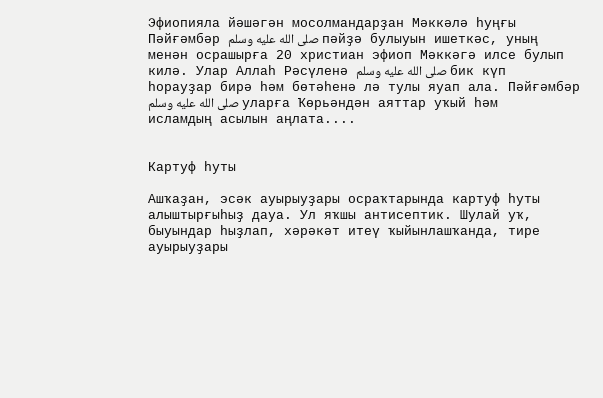Эфиопияла йәшәгән мосолмандарҙан Мәккәлә һуңғы Пәйғәмбәр صلى الله عليه وسلم пәйҙә булыуын ишеткәс, уның менән осрашырға 20 христиан эфиоп Мәккәгә илсе булып килә. Улар Аллаһ Рәсүленә صلى الله عليه وسلم бик күп һорауҙар бирә һәм бөтәһенә лә тулы яуап ала. Пәйғәмбәр صلى الله عليه وسلم уларға Ҡөрьәндән аяттар уҡый һәм исламдың асылын аңлата....


Картуф һуты

Ашҡаҙан, эсәк ауырыуҙары осраҡтарында картуф һуты алыштырғыһыҙ дауа. Ул яҡшы антисептик. Шулай уҡ, быуындар һыҙлап, хәрәкәт итеү ҡыйынлашҡанда, тире ауырыуҙары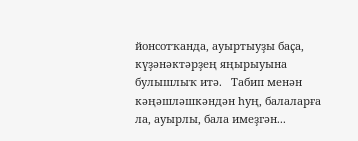йонсотҡанда, ауыртыуҙы баҫа, күҙәнәктәрҙең яңырыуына булышлыҡ итә.   Табип менән кәңәшләшкәндән һуң, балаларға ла, ауырлы, бала имеҙгән...